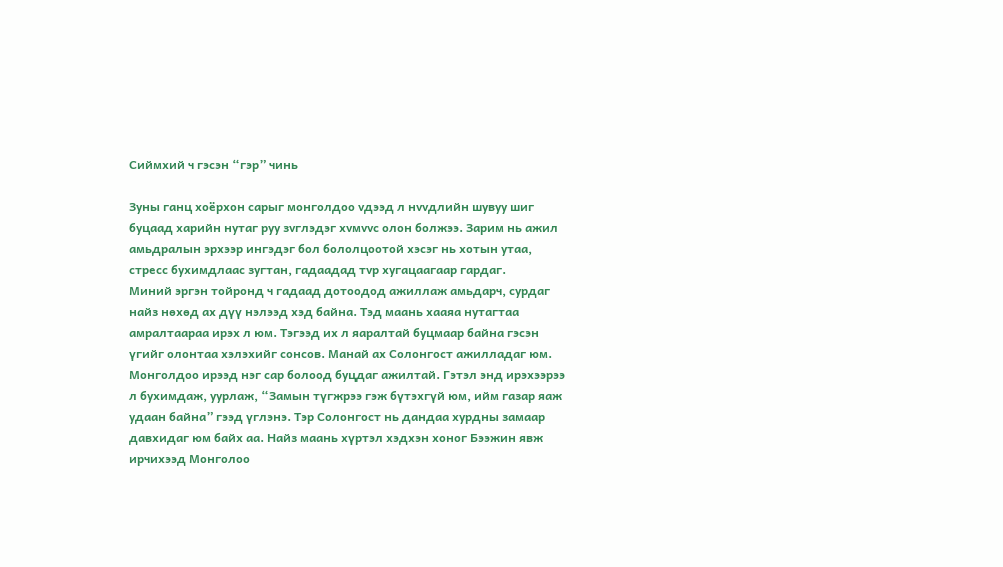Сиймхий ч гэсэн “гэр” чинь

Зуны ганц хоёрхон сарыг монголдоо vдээд л нvvдлийн шувуу шиг буцаад харийн нутаг руу зvглэдэг хvмvvс олон болжээ. Зарим нь ажил амьдралын эрхээр ингэдэг бол бололцоотой хэсэг нь хотын утаа, стресс бухимдлаас зугтан, гадаадад тvр хугацаагаар гардаг.
Миний эргэн тойронд ч гадаад дотоодод ажиллаж амьдарч, сурдаг найз нөхөд ах дүү нэлээд хэд байна. Тэд маань хааяа нутагтаа амралтаараа ирэх л юм. Тэгээд их л яаралтай буцмаар байна гэсэн үгийг олонтаа хэлэхийг сонсов. Манай ах Солонгост ажилладаг юм. Монголдоо ирээд нэг сар болоод буцдаг ажилтай. Гэтэл энд ирэхээрээ л бухимдаж, уурлаж, “Замын түгжрээ гэж бүтэхгүй юм, ийм газар яаж удаан байна” гээд үглэнэ. Тэр Солонгост нь дандаа хурдны замаар давхидаг юм байх аа. Найз маань хүртэл хэдхэн хоног Бээжин явж ирчихээд Монголоо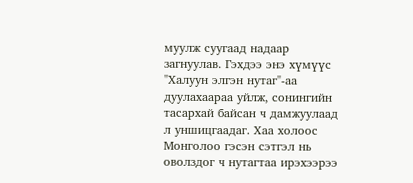муулж суугаад надаар загнуулав. Гэхдээ энэ хүмүүс "Халуун элгэн нутаг"-аа дуулахаараа уйлж, сонингийн тасархай байсан ч дамжуулаад л уншицгаадаг. Хаа холоос Монголоо гэсэн сэтгэл нь оволздог ч нутагтаа ирэхээрээ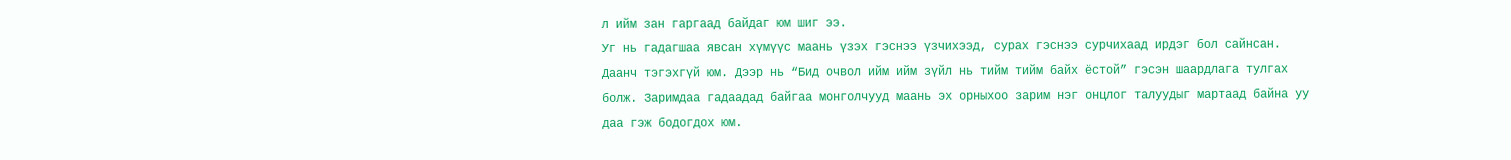л ийм зан гаргаад байдаг юм шиг ээ.
Уг нь гадагшаа явсан хүмүүс маань үзэх гэснээ үзчихээд, сурах гэснээ сурчихаад ирдэг бол сайнсан. Даанч тэгэхгүй юм. Дээр нь “Бид очвол ийм ийм зүйл нь тийм тийм байх ёстой” гэсэн шаардлага тулгах болж. Заримдаа гадаадад байгаа монголчууд маань эх орныхоо зарим нэг онцлог талуудыг мартаад байна уу даа гэж бодогдох юм.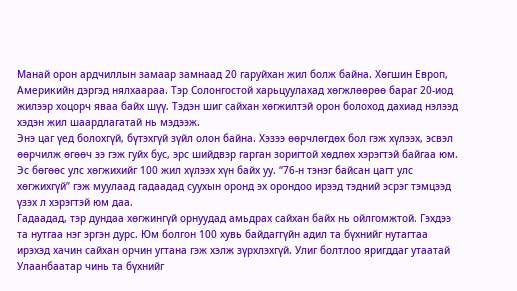Манай орон ардчиллын замаар замнаад 20 гаруйхан жил болж байна. Хөгшин Европ, Америкийн дэргэд нялхаараа. Тэр Солонгостой харьцуулахад хөгжлөөрөө бараг 20-иод жилээр хоцорч яваа байх шүү. Тэдэн шиг сайхан хөгжилтэй орон болоход дахиад нэлээд хэдэн жил шаардлагатай нь мэдээж.
Энэ цаг үед болохгүй, бүтэхгүй зүйл олон байна. Хэзээ өөрчлөгдөх бол гэж хүлээх, эсвэл өөрчилж өгөөч ээ гэж гуйх бус, эрс шийдвэр гарган зоригтой хөдлөх хэрэгтэй байгаа юм. Эс бөгөөс улс хөгжихийг 100 жил хүлээх хүн байх уу. “76-н тэнэг байсан цагт улс хөгжихгүй” гэж муулаад гадаадад суухын оронд эх орондоо ирээд тэдний эсрэг тэмцээд үзэх л хэрэгтэй юм даа.
Гадаадад, тэр дундаа хөгжингүй орнуудад амьдрах сайхан байх нь ойлгомжтой. Гэхдээ та нутгаа нэг эргэн дурс. Юм болгон 100 хувь байдаггүйн адил та бүхнийг нутагтаа ирэхэд хачин сайхан орчин угтана гэж хэлж зүрхлэхгүй. Улиг болтлоо яригддаг утаатай Улаанбаатар чинь та бүхнийг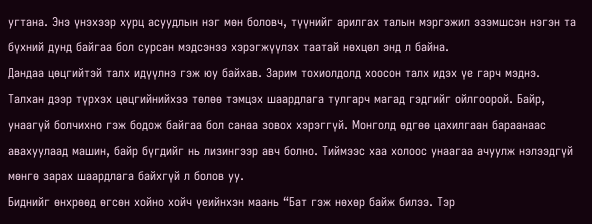угтана. Энэ үнэхээр хурц асуудлын нэг мөн боловч, түүнийг арилгах талын мэргэжил эзэмшсэн нэгэн та бүхний дунд байгаа бол сурсан мэдсэнээ хэрэгжүүлэх таатай нөхцөл энд л байна.
Дандаа цөцгийтэй талх идүүлнэ гэж юу байхав. Зарим тохиолдолд хоосон талх идэх үе гарч мэднэ. Талхан дээр түрхэх цөцгийнийхээ төлөө тэмцэх шаардлага тулгарч магад гэдгийг ойлгоорой. Байр, унаагүй болчихно гэж бодож байгаа бол санаа зовох хэрэггүй. Монголд өдгөө цахилгаан бараанаас авахуулаад машин, байр бүгдийг нь лизингээр авч болно. Тиймээс хаа холоос унаагаа ачуулж нэлээдгүй мөнгө зарах шаардлага байхгүй л болов уу.
Биднийг өнхрөөд өгсөн хойно хойч үеийнхэн маань “Бат гэж нөхөр байж билээ. Тэр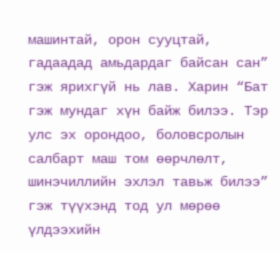машинтай, орон сууцтай, гадаадад амьдардаг байсан сан” гэж ярихгүй нь лав. Харин “Бат гэж мундаг хүн байж билээ. Тэр улс эх орондоо, боловсролын салбарт маш том өөрчлөлт, шинэчиллийн эхлэл тавьж билээ” гэж түүхэнд тод ул мөрөө үлдээхийн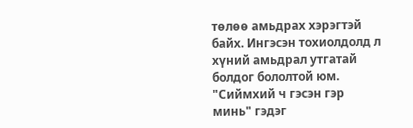төлөө амьдрах хэрэгтэй байх. Ингэсэн тохиолдолд л хүний амьдрал утгатай болдог бололтой юм. "Сиймхий ч гэсэн гэр минь" гэдэг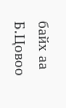байх аа
Б.Цовоо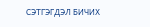СЭТГЭГДЭЛ БИЧИХ